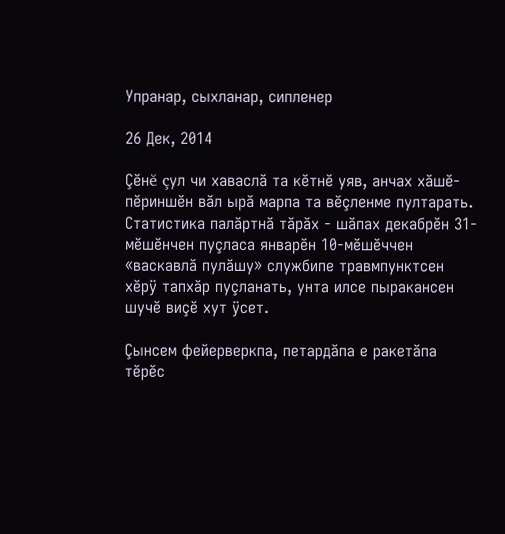Упранар, сыхланар, сипленер

26 Дек, 2014

Çĕнĕ çул чи хаваслă та кĕтнĕ уяв, анчах хăшĕ-пĕриншĕн вăл ырă марпа та вĕçленме пултарать. Статистика палăртнă тăрăх - шăпах декабрĕн 31-мĕшĕнчен пуçласа январĕн 10-мĕшĕччен «васкавлă пулăшу» службипе травмпунктсен хĕрÿ тапхăр пуçланать, унта илсе пыракансен шучĕ виçĕ хут ÿсет.

Çынсем фейерверкпа, петардăпа е ракетăпа тĕрĕс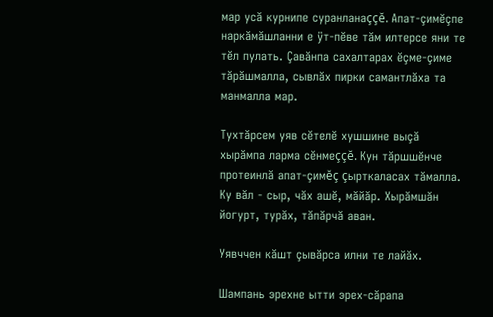мар усă курнипе суранланаççĕ. Апат-çимĕçпе наркăмăшланни е ÿт-пĕве тăм илтерсе яни те тĕл пулать. Çавăнпа сахалтарах ĕçме-çиме тăрăшмалла, сывлăх пирки самантлăха та манмалла мар.

Тухтăрсем уяв сĕтелĕ хушшине выçă хырăмпа ларма сĕнмеççĕ. Кун тăршшĕнче протеинлă апат-çимĕç çырткаласах тăмалла. Ку вăл - сыр, чăх ашĕ, мăйăр. Хырăмшăн йогурт, турăх, тăпăрчă аван.

Уявччен кăшт çывăрса илни те лайăх.

Шампань эрехне ытти эрех-сăрапа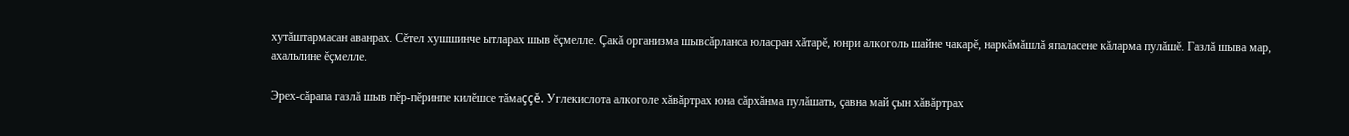хутăштармасан аванрах. Сĕтел хушшинче ытларах шыв ĕçмелле. Çакă организма шывсăрланса юласран хăтарĕ, юнри алкоголь шайне чакарĕ, наркăмăшлă япаласене кăларма пулăшĕ. Газлă шыва мар, ахальлине ĕçмелле.

Эрех-сăрапа газлă шыв пĕр-пĕринпе килĕшсе тăмаççĕ. Углекислота алкоголе хăвăртрах юна сăрхăнма пулăшать, çавна май çын хăвăртрах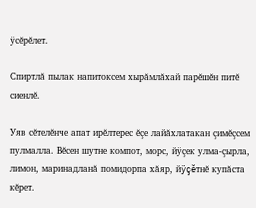ÿсĕрĕлет.

Спиртлă пылак напитоксем хырăмлăхай парĕшĕн питĕ сиенлĕ.

Уяв сĕтелĕнче апат ирĕлтерес ĕçе лайăхлатакан çимĕçсем пулмалла. Вĕсен шутне компот, морс, йÿçек улма-çырла, лимон, маринадланă помидорпа хăяр, йÿçĕтнĕ купăста кĕрет.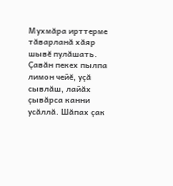Мухмăра ирттерме тăварланă хăяр шывĕ пулăшать. Çавăн пекех пылпа лимон чейĕ, уçă сывлăш, лайăх çывăрса канни усăллă. Шăпах çак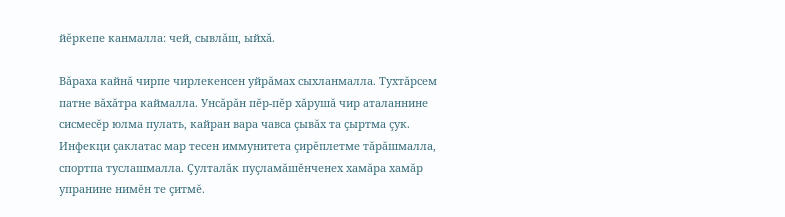йĕркепе канмалла: чей, сывлăш, ыйхă.

Вăраха кайнă чирпе чирлекенсен уйрăмах сыхланмалла. Тухтăрсем патне вăхăтра каймалла. Унсăрăн пĕр-пĕр хăрушă чир аталаннине сисмесĕр юлма пулать, кайран вара чавса çывăх та çыртма çук. Инфекци çаклатас мар тесен иммунитета çирĕплетме тăрăшмалла, спортпа туслашмалла. Çулталăк пуçламăшĕнченех хамăра хамăр упранине нимĕн те çитмĕ.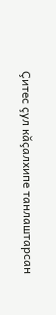Çитес çул кăçалхипе танлаштарсан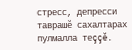стресс, депресси таврашĕ сахалтарах пулмалла теççĕ.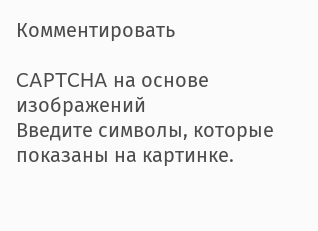Комментировать

CAPTCHA на основе изображений
Введите символы, которые показаны на картинке.